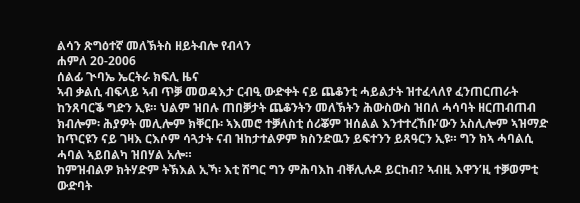ልሳን ጽግዕተኛ መለኽትስ ዘይትብሎ የብላን
ሐምለ 20-2006
ሰልፊ ጒባኤ ኤርትራ ክፍሊ ዜና
ኣብ ቃልሲ ብፍላይ ኣብ ጥቓ መወዳእታ ርብዒ ውድቀት ናይ ጨቆንቲ ሓይልታት ዝተፈላለየ ፈንጠርጠራት ከንጸባርቕ ግድን ኢዩ። ህልም ዝበሉ ጠበቓታት ጨቆንትን መለኽትን ሕውስውስ ዝበለ ሓሳባት ዘርጠብጠብ ክብሎም፡ ሕያዎት መሊሎም ክቐርቡ፡ ኣእመሮ ተቓለስቲ ሰሪቖም ዝሰልል እንተተረኸቡ’ውን አስሊሎም ኣዝማድ ከጥርዩን ናይ ገዛእ ርእሶም ሳጓታት ናብ ዝከታተልዎም ክስንድዉን ይፍተንን ይጸዓርን ኢዩ። ግን ክኣ ሓባልሲ ሓባል ኣይበልካ ዝበሃል አሎ።
ከምዝብልዎ ክትሃድም ትኽእል ኢኻ፡ እቲ ሽግር ግን ምሕባእከ ብቐሊሉዶ ይርከብ? ኣብዚ እዋን’ዚ ተቓወምቲ ውድባት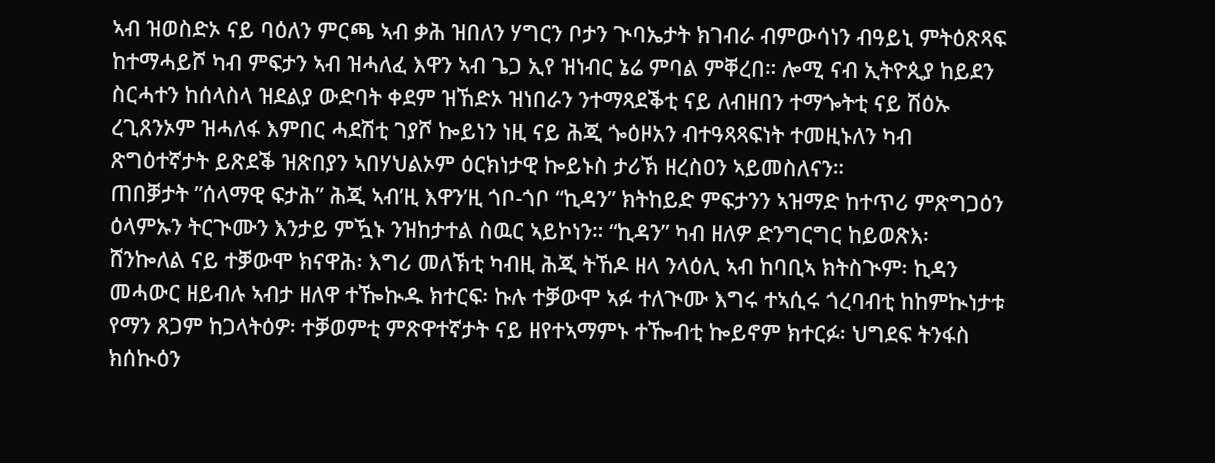ኣብ ዝወስድኦ ናይ ባዕለን ምርጫ ኣብ ቃሕ ዝበለን ሃግርን ቦታን ጒባኤታት ክገብራ ብምውሳነን ብዓይኒ ምትዕጽጻፍ ከተማሓይሾ ካብ ምፍታን ኣብ ዝሓለፈ እዋን ኣብ ጌጋ ኢየ ዝነብር ኔሬ ምባል ምቐረበ። ሎሚ ናብ ኢትዮጲያ ከይደን ስርሓተን ከሰላስላ ዝደልያ ውድባት ቀደም ዝኸድኦ ዝነበራን ንተማጻደቕቲ ናይ ለብዘበን ተማጐትቲ ናይ ሽዕኡ ረጊጸንኦም ዝሓለፋ እምበር ሓደሽቲ ገያሾ ኰይነን ነዚ ናይ ሕጂ ጐዕዞአን ብተዓጻጻፍነት ተመዚኑለን ካብ ጽግዕተኛታት ይጽደቕ ዝጽበያን ኣበሃህልኦም ዕርክነታዊ ኰይኑስ ታሪኽ ዘረስዐን ኣይመስለናን።
ጠበቓታት ”ሰላማዊ ፍታሕ” ሕጂ ኣብ’ዚ እዋን’ዚ ጎቦ-ጎቦ “ኪዳን” ክትከይድ ምፍታንን ኣዝማድ ከተጥሪ ምጽግጋዕን ዕላምኡን ትርጒሙን እንታይ ምዃኑ ንዝከታተል ስዉር ኣይኮነን። “ኪዳን” ካብ ዘለዎ ድንግርግር ከይወጽእ፡ ሸንኰለል ናይ ተቓውሞ ክናዋሕ፡ እግሪ መለኽቲ ካብዚ ሕጂ ትኸዶ ዘላ ንላዕሊ ኣብ ከባቢኣ ክትስጒም፡ ኪዳን መሓውር ዘይብሉ ኣብታ ዘለዋ ተዀኲዱ ክተርፍ፡ ኩሉ ተቓውሞ ኣፉ ተለጒሙ እግሩ ተኣሲሩ ጎረባብቲ ከከምኲነታቱ የማን ጸጋም ከጋላትዕዎ፡ ተቓወምቲ ምጽዋተኛታት ናይ ዘየተኣማምኑ ተዀብቲ ኰይኖም ክተርፉ፡ ህግደፍ ትንፋስ ክሰኲዕን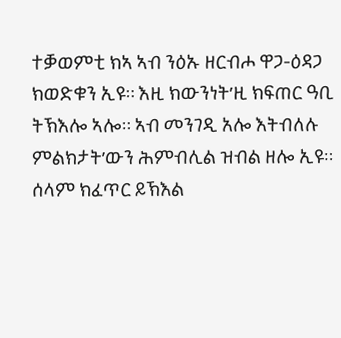ተቓወምቲ ክኣ ኣብ ንዕኡ ዘርብሖ ዋጋ-ዕዳጋ ክወድቁን ኢዩ። እዚ ክውንነት’ዚ ክፍጠር ዓቢ ትኽእሎ ኣሎ። ኣብ መንገዲ አሎ እትብለሉ ምልክታት’ውን ሕምብሊል ዝብል ዘሎ ኢዩ። ሰላም ክፈጥር ይኽእል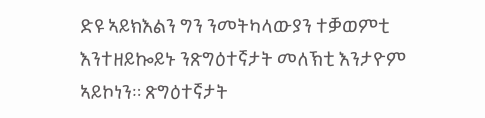ድዩ ኣይክእልን ግን ንመትካላውያን ተቓወምቲ እንተዘይኰይኑ ንጽግዕተኛታት መለኽቲ እንታዮም ኣይኮነን። ጽግዕተኛታት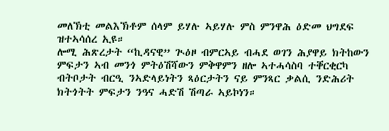መለኽቲ መልእኽቶም ሰላም ይሃሉ ኣይሃሉ ምስ ምንዋሕ ዕድመ ህግደፍ ዝተኣሳሰረ ኢዩ።
ሎሚ ሕጽረታት “ኪዳናዊ” ጒዕዞ ብምርኣይ ብሓደ ወገን ሕያዋይ ክትከውን ምፍታን ኣብ መንጎ ምትዕሽሻውን ምቅዋምን ዘሎ ኣተሓሳስባ ተቐርቂርካ ብትቦታት ብርዒ ንኣድላይነትን ጻዕርታትን ናይ ምንጻር ቃልሲ ንድሕሪት ክትጎትት ምፍታን ንዓና ሓድሽ ሽጣራ ኣይኮነን።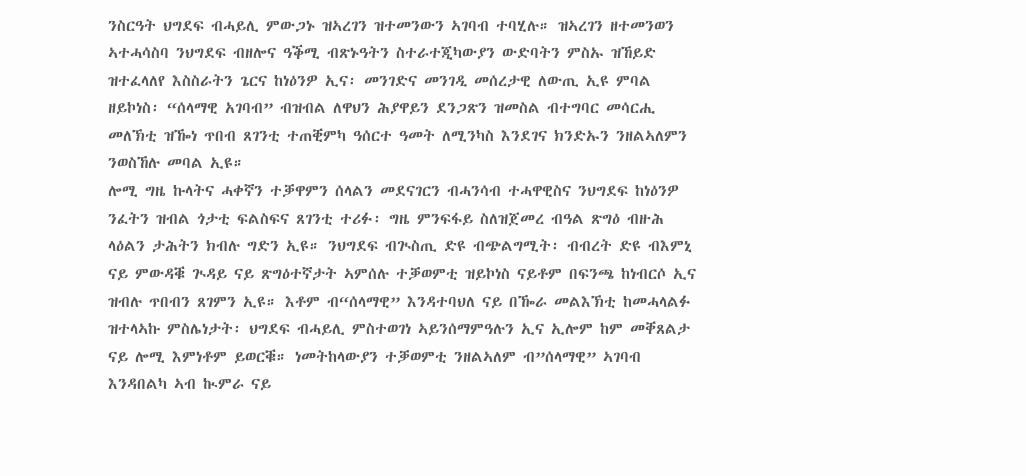ንስርዓት ህግደፍ ብሓይሊ ምውጋኑ ዝኣረገን ዝተመንውን ኣገባብ ተባሂሉ። ዝኣረገን ዘተመንወን ኣተሓሳስባ ንህግደፍ ብዘሎና ዓቕሚ ብጽኑዓትን ስተራተጂካውያን ውድባትን ምስኡ ዝኸይድ ዝተፈላለየ እስስራትን ጌርና ከነዕንዎ ኢና፡ መንገድና መንገዲ መሰረታዊ ለውጢ ኢዩ ምባል ዘይኮነስ፡ “ሰላማዊ አገባብ” ብዝብል ለዋህን ሕያዋይን ደንጋጽን ዝመስል ብተግባር መሳርሒ መለኽቲ ዝዀነ ጥበብ ጸገንቲ ተጠቒምካ ዓሰርተ ዓመት ለሚንካስ እንደገና ክንድኡን ንዘልኣለምን ንወስኸሉ መባል ኢዩ።
ሎሚ ግዜ ኩላትና ሓቀኛን ተቓዋምን ሰላልን መደናገርን ብሓንሳብ ተሓዋዊስና ንህግደፍ ከነዕንዎ ንፈትን ዝብል ጎታቲ ፍልስፍና ጸገንቲ ተሪፉ፡ ግዜ ምንፍፋይ ስለዝጀመረ ብዓል ጽግዕ ብዙሕ ላዕልን ታሕትን ክብሉ ግድን ኢዩ። ንህግደፍ ብጒስጢ ድዩ ብጭልግሚት፡ ብብረት ድዩ ብእምኒ ናይ ምውዳቑ ጒዳይ ናይ ጽግዕተኛታት ኣምሰሉ ተቓወምቲ ዝይኮነስ ናይቶም በፍንጫ ከነብርሶ ኢና ዝብሉ ጥበብን ጸገምን ኢዩ። እቶም ብ“ሰላማዊ” እንዳተባህለ ናይ በዀራ መልእኽቲ ከመሓላልፉ ዝተላኣኩ ምስሌነታት፡ ህግደፍ ብሓይሊ ምስተወገነ ኣይንሰማምዓሉን ኢና ኢሎም ከም መቐጸልታ ናይ ሎሚ እምነቶም ይወርቑ። ነመትከላውያን ተቓወምቲ ንዘልኣለም ብ”ሰላማዊ” ኣገባብ እንዳበልካ ኣብ ኲምራ ናይ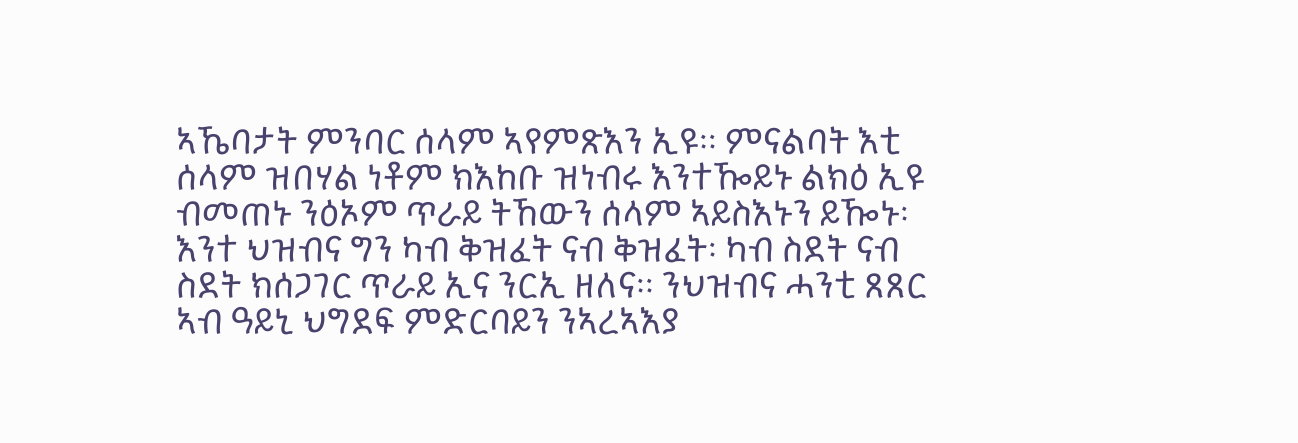ኣኼባታት ምንባር ሰላም ኣየምጽእን ኢዩ። ምናልባት እቲ ሰላም ዝበሃል ነቶም ክእከቡ ዝነብሩ እንተዀይኑ ልክዕ ኢዩ ብመጠኑ ንዕኦም ጥራይ ትኸውን ሰላም ኣይስእኑን ይዀኑ፡ እንተ ህዝብና ግን ካብ ቅዝፈት ናብ ቅዝፈት፡ ካብ ስደት ናብ ስደት ክሰጋገር ጥራይ ኢና ንርኢ ዘለና። ንህዝብና ሓንቲ ጸጸር ኣብ ዓይኒ ህግደፍ ምድርባይን ንኣረኣእያ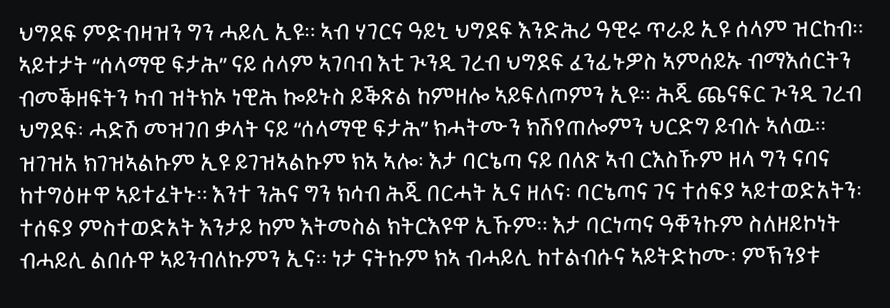ህግደፍ ምድብዛዝን ግን ሓይሊ ኢዩ። ኣብ ሃገርና ዓይኒ ህግደፍ እንድሕሪ ዓዊሩ ጥራይ ኢዩ ሰላም ዝርከብ።
ኣይተታት “ሰላማዊ ፍታሕ” ናይ ሰላም ኣገባብ እቲ ጒንዲ ገረብ ህግደፍ ፈንፊኑዎስ ኣምሰይኡ ብማእሰርትን ብመቕዘፍትን ካብ ዝትክኦ ነዊሕ ኰይኑስ ይቕጽል ከምዘሎ ኣይፍለጦምን ኢዩ። ሕጂ ጨናፍር ጒንዲ ገረብ ህግደፍ፡ ሓድሽ መዝገበ ቃላት ናይ “ሰላማዊ ፍታሕ” ክሓትሙን ክሽየጠሎምን ህርድግ ይብሉ ኣለዉ። ዝገዝአ ክገዝኣልኩም ኢዩ ይገዝኣልኩም ክኣ ኣሎ፡ እታ ባርኔጣ ናይ በለጽ ኣብ ርእስኹም ዘላ ግን ናባና ከተግዕዙዋ ኣይተፈትኑ። እንተ ንሕና ግን ክሳብ ሕጂ በርሓት ኢና ዘለና፡ ባርኔጣና ገና ተሰፍያ ኣይተወድአትን፡ ተሰፍያ ምስተወድአት እንታይ ከም እትመስል ክትርእዩዋ ኢኹም። እታ ባርነጣና ዓቐንኩም ስለዘይኮነት ብሓይሊ ልበሱዋ ኣይንብለኩምን ኢና። ነታ ናትኩም ክኣ ብሓይሊ ከተልብሱና ኣይትድከሙ፡ ምኽንያቱ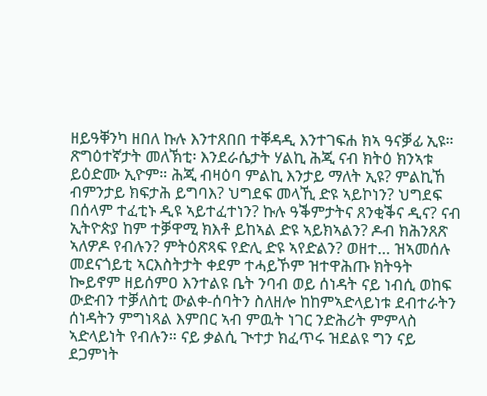ዘይዓቐንካ ዘበለ ኩሉ እንተጸበበ ተቐዳዲ እንተገፍሐ ክኣ ዓናቓፊ ኢዩ።
ጽግዕተኛታት መለኽቲ፡ እንደራሴታት ሃልኪ ሕጂ ናብ ክትዕ ክንኣቱ ይዕድሙ ኢዮም። ሕጂ ብዛዕባ ምልኪ እንታይ ማለት ኢዩ? ምልኪኸ ብምንታይ ክፍታሕ ይግባእ? ህግደፍ መላኺ ድዩ ኣይኮነን? ህግደፍ በሰላም ተፈቲኑ ዲዩ ኣይተፈተነን? ኩሉ ዓቕምታትና ጸንቂቕና ዲና? ናብ ኢትዮጵያ ከም ተቓዋሚ ክእቶ ይከኣል ድዩ ኣይክኣልን? ዶብ ክሕንጸጽ ኣለዎዶ የብሉን? ምትዕጽጻፍ የድሊ ድዩ ኣየድልን? ወዘተ… ዝኣመሰሉ መደናጎይቲ ኣርእስትታት ቀደም ተሓይኾም ዝተዋሕጡ ክትዓት ኰይኖም ዘይሰምዐ እንተልዩ ቤት ንባብ ወይ ሰነዳት ናይ ነብሲ ወከፍ ውድብን ተቓለስቲ ውልቀ-ሰባትን ስለዘሎ ከከምኣድላይነቱ ደብተራትን ሰነዳትን ምግነጻል እምበር ኣብ ምዉት ነገር ንድሕሪት ምምላስ ኣድላይነት የብሉን። ናይ ቃልሲ ጒተታ ክፈጥሩ ዝደልዩ ግን ናይ ደጋምነት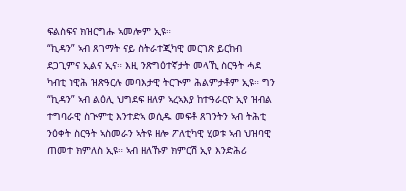ፍልስፍና ክዝርግሑ ኣመሎም ኢዩ።
“ኪዳን” ኣብ ጸገማት ናይ ስትራተጂካዊ መርገጽ ይርከብ ደጋጊምና ኢልና ኢና። እዚ ንጽግዕተኛታት መላኺ ስርዓት ሓደ ካብቲ ነዊሕ ዝጽዓርሉ መባእታዊ ትርጒም ሕልምታቶም ኢዩ። ግን “ኪዳን” ኣብ ልዕሊ ህግደፍ ዘለዎ ኣረኣእያ ከተዓራርዮ ኢየ ዝብል ተግባራዊ ስጒምቲ እንተድኣ ወሲዱ መፍቶ ጸገንትን ኣብ ትሕቲ ንዕቀት ስርዓት ኣስመራን ኣትዩ ዘሎ ፖለቲካዊ ሂወቱ ኣብ ህዝባዊ ጠመተ ክምለስ ኢዩ። ኣብ ዘለኹዎ ክምርሽ ኢየ እንድሕሪ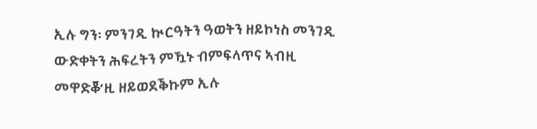ኢሉ ግን፡ ምንገዲ ኲርዓትን ዓወትን ዘይኮነስ መንገዲ ውድቀትን ሕፍረትን ምዃኑ ብምፍላጥና ኣብዚ መዋድቖ’ዚ ዘይወደቕኩም ኢሉ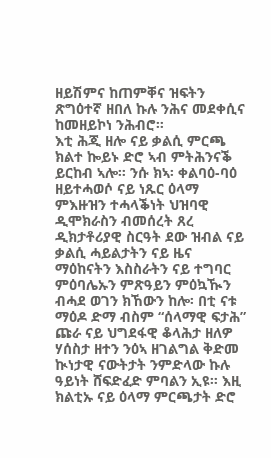ዘይሽምና ከጠምቐና ዝፍትን ጽግዕተኛ ዘበለ ኩሉ ንሕና መደቀሲና ከመዘይኮነ ንሕብሮ።
እቲ ሕጂ ዘሎ ናይ ቃልሲ ምርጫ ክልተ ኰይኑ ድሮ ኣብ ምትሕንናቕ ይርከብ ኣሎ። ንሱ ክኣ፡ ቀልባዕ-ባዕ ዘይተሓወሶ ናይ ነጹር ዕላማ ምእዙዝን ተሓላቕነት ህዝባዊ ዲሞክራስን ብመሰረት ጸረ ዲክታቶሪያዊ ስርዓት ደው ዝብል ናይ ቃልሲ ሓይልታትን ናይ ዜና ማዕከናትን እስስራትን ናይ ተግባር ምዕባሌኡን ምጽዓይን ምዕኳዂን ብሓደ ወገን ክኸውን ከሎ፡ በቲ ናቱ ማዕዶ ድማ ብስም “ሰላማዊ ፍታሕ” ጩራ ናይ ህግደፋዊ ቆላሕታ ዘለዎ ሃሰስታ ዘተን ንዕኣ ዘገልግል ቅድመ ኲነታዊ ናውትታት ንምድላው ኩሉ ዓይነት ሸፍድፈድ ምባልን ኢዩ። እዚ ክልቲኡ ናይ ዕላማ ምርጫታት ድሮ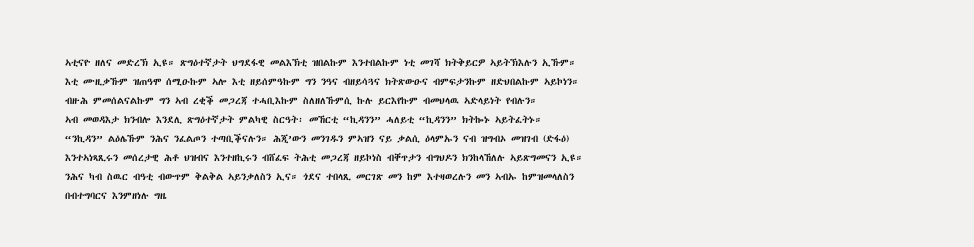ኣቲናዮ ዘለና መድረኽ ኢዩ። ጽግዕተኛታት ህግደፋዊ መልእኽቲ ዝበልኩም እንተበልኩም ነቲ መገሻ ክትቅይርዎ ኣይትኽእሉን ኢኹም። እቲ ሙዚቃኹም ዝጠዓሞ ሰሚዑኩም ኣሎ እቲ ዘይሰምዓኩም ግን ንዓና ብዘይሳጓና ክትጽውዑና ብምፍታንኩም ዘድህበልኩም ኣይኮነን። ብዙሕ ምመሰልናልኩም ግን ኣብ ረቂቕ መጋረጃ ተሓቢእኩም ስለዘለኹምሲ ኩሉ ይርእየኩም ብመህላዉ ኣድላይነት የብሉን።
ኣብ መወዳእታ ክንብሎ እንደሊ ጽግዕተኛታት ምልካዊ ስርዓት፡ መኸርቲ “ኪዳንን” ሓለይቲ “ኪዳንን” ክትኰኑ ኣይትፈትኑ። “ንኪዳን” ልዕሌኹም ንሕና ንፈልጦን ተጣቢቕናሉን። ሕጂ’ውን መንገዱን ምኣዝን ናይ ቃልሲ ዕላምኡን ናብ ዝግብኦ መዝገብ (ድፋዕ) እንተኣነጻጺሩን መሰረታዊ ሕቶ ህዝብና እንተዘኪሩን ብሸፈፍ ትሕቲ መጋረጃ ዘይኮነስ ብቐጥታን ብግህዶን ክንከላኸለሉ ኣይጽግመናን ኢዩ። ንሕና ካብ ስዉር ብዓቲ ብውጥም ቅልቅል ኣይንቃለስን ኢና። ጎደና ተበላጺ መርገጽ መን ከም እተዛወረሉን መን ኣብኡ ከምዝመላለስን በብተግባርና እንምዘነሉ ግዜ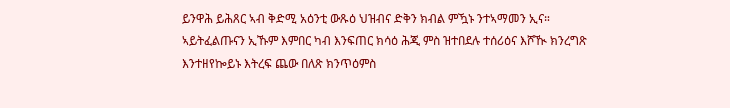ይንዋሕ ይሕጸር ኣብ ቅድሚ አዕንቲ ውጹዕ ህዝብና ድቅን ክብል ምዃኑ ንተኣማመን ኢና። ኣይትፈልጡናን ኢኹም እምበር ካብ እንፍጠር ክሳዕ ሕጂ ምስ ዝተበደሉ ተሰሪዕና እሾዂ ክንረግጽ እንተዘየኰይኑ እትረፍ ጨው በለጽ ክንጥዕምስ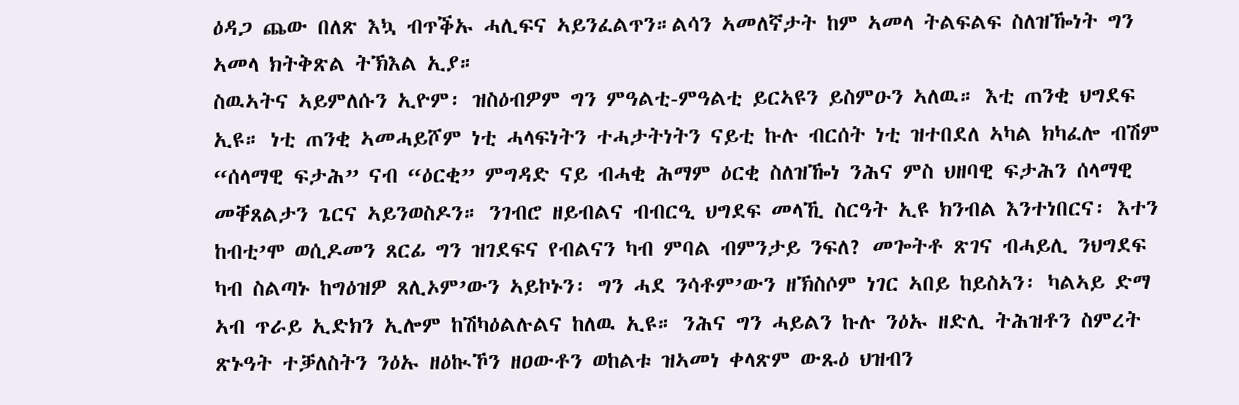ዕዳጋ ጨው በለጽ እኳ ብጥቕኡ ሓሊፍና ኣይንፈልጥን።ልሳን ኣመለኛታት ከም ኣመላ ትልፍልፍ ስለዝዀነት ግን ኣመላ ክትቅጽል ትኽእል ኢያ።
ስዉኣትና ኣይምለሱን ኢዮም፡ ዝስዕብዎም ግን ምዓልቲ-ምዓልቲ ይርኣዩን ይስምዑን ኣለዉ። እቲ ጠንቂ ህግደፍ ኢዩ። ነቲ ጠንቂ ኣመሓይሾም ነቲ ሓላፍነትን ተሓታትነትን ናይቲ ኩሉ ብርሰት ነቲ ዝተበደለ ኣካል ክካፈሎ ብሽም “ሰላማዊ ፍታሕ” ናብ “ዕርቂ” ምግዳድ ናይ ብሓቂ ሕማም ዕርቂ ስለዝዀነ ንሕና ምስ ህዘባዊ ፍታሕን ሰላማዊ መቐጸልታን ጌርና ኣይንወስዶን። ንገብሮ ዘይብልና ብብርዒ ህግደፍ መላኺ ስርዓት ኢዩ ክንብል እንተነበርና፡ እተን ከብቲ’ሞ ወሲዶመን ጸርፊ ግን ዝገደፍና የብልናን ካብ ምባል ብምንታይ ንፍለ? መጐትቶ ጽገና ብሓይሊ ንህግደፍ ካብ ስልጣኑ ከግዕዝዎ ጸሊኦም’ውን ኣይኮኑን፡ ግን ሓደ ንሳቶም’ውን ዘኽስሶም ነገር ኣበይ ከይስኣን፡ ካልኣይ ድማ ኣብ ጥራይ ኢድክን ኢሎም ከሽካዕልሉልና ከለዉ ኢዩ። ንሕና ግን ሓይልን ኩሉ ንዕኡ ዘድሊ ትሕዝቶን ስምረት ጽኑዓት ተቓለስትን ንዕኡ ዘዕኲኾን ዘዐውቶን ወከልቱ ዝኣመነ ቀላጽም ውጹዕ ህዝብን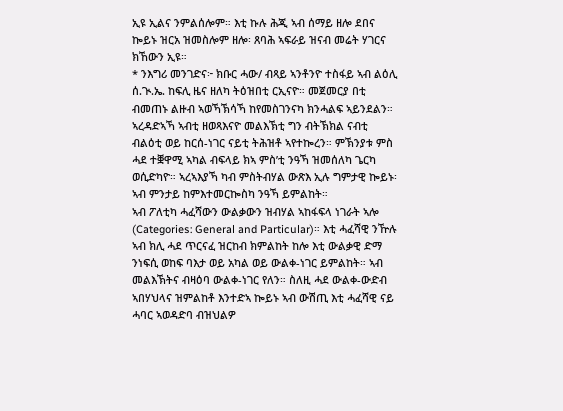ኢዩ ኢልና ንምልሰሎም። እቲ ኩሉ ሕጂ ኣብ ሰማይ ዘሎ ደበና ኰይኑ ዝርአ ዝመስሎም ዘሎ፡ ጸባሕ ኣፍራይ ዝናብ መሬት ሃገርና ክኸውን ኢዩ።
* ንእግሪ መንገድና፦ ክቡር ሓው/ ብጻይ ኣንቶንዮ ተስፋይ ኣብ ልዕሊ ሰ.ጒ.ኤ. ከፍሊ ዜና ዘለካ ትዕዝበቲ ርኢናዮ። መጀመርያ በቲ ብመጠኑ ልዙብ ኣወኻኽሳኻ ከየመስገንናካ ክንሓልፍ ኣይንደልን። ኣረዳድኣኻ ኣብቲ ዘወጻእናዮ መልእኽቲ ግን ብትኽክል ናብቲ ብልዕቲ ወይ ከርሰ-ነገር ናይቲ ትሕዝቶ ኣየተኰረን። ምኽንያቱ ምስ ሓደ ተቛዋሚ ኣካል ብፍላይ ክኣ ምስ’ቲ ንዓኻ ዝመሰለካ ጌርካ ወሲድካዮ። ኣረኣእያኻ ካብ ምስትብሃል ውጽእ ኢሉ ግምታዊ ኰይኑ፡ ኣብ ምንታይ ከምእተመርኰስካ ንዓኻ ይምልከት።
ኣብ ፖለቲካ ሓፈሻውን ውልቃውን ዝብሃል ኣከፋፍላ ነገራት ኣሎ (Categories: General and Particular)። እቲ ሓፈሻዊ ንዅሉ ኣብ ክሊ ሓደ ጥርናፈ ዝርከብ ክምልከት ከሎ እቲ ውልቃዊ ድማ ንነፍሲ ወከፍ ባእታ ወይ አካል ወይ ውልቀ-ነገር ይምልከት። ኣብ መልእኽትና ብዛዕባ ውልቀ-ነገር የለን። ስለዚ ሓደ ውልቀ-ውድብ ኣበሃህላና ዝምልከቶ እንተድኣ ኰይኑ ኣብ ውሽጢ እቲ ሓፈሻዊ ናይ ሓባር ኣወዳድባ ብዝህልዎ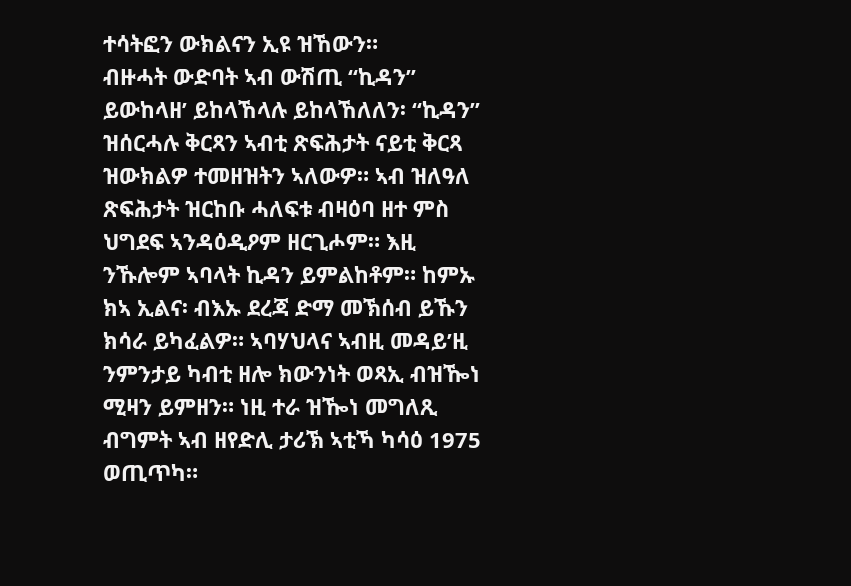ተሳትፎን ውክልናን ኢዩ ዝኸውን።
ብዙሓት ውድባት ኣብ ውሽጢ “ኪዳን” ይውከላዘ’ ይከላኸላሉ ይከላኸለለን፡ “ኪዳን” ዝሰርሓሉ ቅርጻን ኣብቲ ጽፍሕታት ናይቲ ቅርጻ ዝውክልዎ ተመዘዝትን ኣለውዎ። ኣብ ዝለዓለ ጽፍሕታት ዝርከቡ ሓለፍቱ ብዛዕባ ዘተ ምስ ህግደፍ ኣንዳዕዲዖም ዘርጊሖም። እዚ ንኹሎም ኣባላት ኪዳን ይምልከቶም። ከምኡ ክኣ ኢልና፡ ብእኡ ደረጃ ድማ መኽሰብ ይኹን ክሳራ ይካፈልዎ። ኣባሃህላና ኣብዚ መዳይ’ዚ ንምንታይ ካብቲ ዘሎ ክውንነት ወጻኢ ብዝዀነ ሚዛን ይምዘን። ነዚ ተራ ዝዀነ መግለጺ ብግምት ኣብ ዘየድሊ ታሪኽ ኣቲኻ ካሳዕ 1975 ወጢጥካ።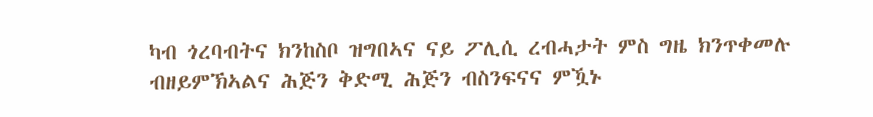ካብ ጎረባብትና ክንከስቦ ዝግበኣና ናይ ፖሊሲ ረብሓታት ምስ ግዜ ክንጥቀመሉ ብዘይምኽኣልና ሕጅን ቅድሚ ሕጅን ብስንፍናና ምዃኑ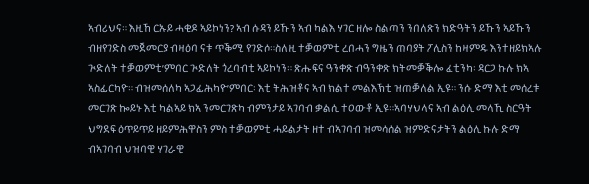ኣብሪህና። እዚኸ ርኡይ ሓቂዶ ኣይኮነን? ኣብ ሱዳን ይኹን ኣብ ካልእ ሃገር ዘሎ ስልጣን ንበለጽን ክድዓትን ይኹን ኣይኹን ብዘየገድስ መጀመርያ ብዛዕባ ናቱ ጥቕሚ የገድሶ።ስለዚ ተቓወምቲ ረበሓን ግዜን ጠባያት ፖሊስን ከዛምዱ እንተዘይክኣሉ ጒድለት ተቓወምቲ’ምበር ጒድለት ጎረባብቲ ኣይኮነን። ጽሑፍና ዓንቀጽ ብዓንቀጽ ክትመቓቕሎ ፈቲንካ፡ ዳርጋ ኩሉ ክኣ ኣስፊርካዮ። ብዝመሰለካ ኣጋፊሕካዮ’ምበር፡ እቲ ትሕዝቶና ኣብ ክልተ መልእኽቲ ዝጠቓለል ኢዩ። ንሱ ድማ እቲ መሰረቱ መርገጽ ኰይኑ እቲ ካልኣይ ክኣ ንመርገጽካ ብምንታይ ኣገባብ ቃልሲ ተዐውቶ ኢዩ።ኣባሃህላና ኣብ ልዕሊ መላኺ ስርዓት ህግደፍ ዕጥይጥይ ዘይምሕዋስን ምስ ተቓወምቲ ሓይልታት ዘተ ብኣገባብ ዝመሳሰል ዝምድናታትን ልዕሊ ኩሉ ድማ ብኣገባብ ህዝባዊ ሃገራዊ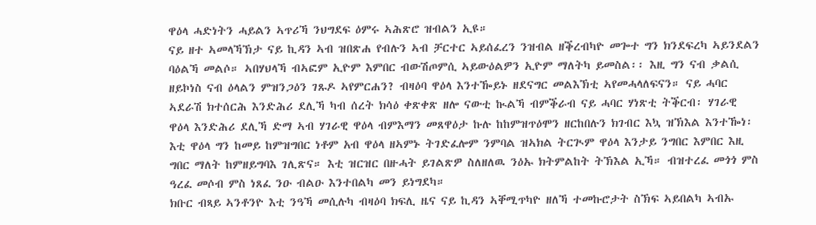ዋዕላ ሓድነትን ሓይልን ኣጥሪኻ ንህግደፍ ዕምሩ ኣሕጽሮ ዝብልን ኢዩ።
ናይ ዘተ ኣመላኻኽታ ናይ ኪዳን ኣብ ዝበጽሐ የብሉን ኣብ ቻርተር ኣይሰፈረን ንዝብል ዘቕረብካዮ መጐተ ግን ክንደፍረካ ኣይንደልን ባዕልኻ መልሶ። ኣበሃህላኻ ብኣፎም ኢዮም እምበር ብውሽጦምሲ ኣይውዕልዎን ኢዮም ማለትካ ይመስል፡፡ እዚ ግን ናብ ቃልሲ ዘይኮነስ ናብ ዕላልን ምዝንጋዕን ገጹዶ ኣየምርሐን? ብዛዕባ ዋዕላ እንተዀይኑ ዘደናግር መልእኽቲ ኣየመሓላለፍናን። ናይ ሓባር ኣደራሽ ክተሰርሕ እንድሕሪ ደሊኻ ካብ ሰረት ክሳዕ ቀጽቀጽ ዘሎ ናውቲ ኲልኻ ብምቕራብ ናይ ሓባር ሃነጽቲ ትቕርብ፡ ሃገራዊ ዋዕላ እንድሕሪ ደሊኻ ድማ ኣብ ሃገራዊ ዋዕላ ብምእማን መጸዋዕታ ኩሉ ከከምዝጥዕሞን ዘርከበሉን ክገብር እኳ ዝኽእል እንተዀነ፡ እቲ ዋዕላ ግን ከመይ ከምዝግበር ነቶም አብ ዋዕላ ዘኣምኑ ትገድፈሎም ንምባል ዝኣክል ትርጒም ዋዕላ እንታይ ንግበር እምበር እዚ ግበር ማለት ከምዘይግባእ ገሊጽና። እቲ ዝርዝር በዙሓት ይገልጽዎ ስለዘለዉ ንዕኡ ክትምልከት ትኽእል ኢኻ። ብዝተረፈ መጎጎ ምስ ዓረፈ መሶብ ምስ ነጸፈ ንዑ ብልዑ እንተበልካ መን ይነግደካ።
ክቡር ብጻይ ኣንቶንዮ እቲ ንዓኻ መሲሉካ ብዛዕባ ክፍሊ ዜና ናይ ኪዳን ኣቐሚጥካዮ ዘለኻ ተመኩሮታት ስኽፍ ኣይበልካ ኣብኡ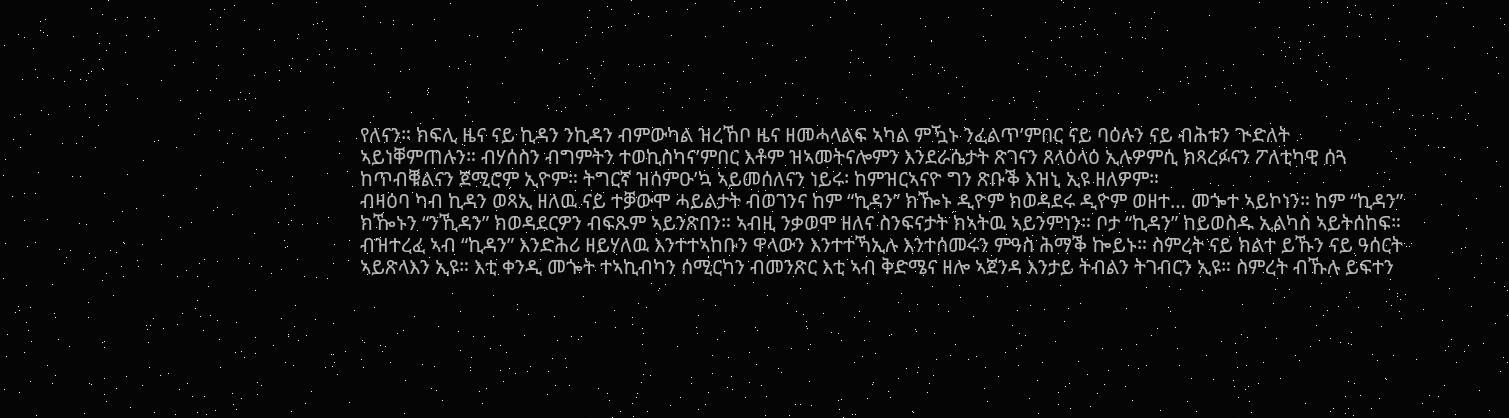የለናን። ክፍሊ ዜና ናይ ኪዳን ንኪዳን ብምውካል ዝረኸቦ ዜና ዘመሓላልፍ ኣካል ምዃኑ ንፈልጥ’ምበር ናይ ባዕሉን ናይ ብሕቱን ጒድለት ኣይነቐምጠሉን። ብሃሰስን ብግምትን ተወኪስካና’ምበር እቶም ዝኣመትናሎምን እንደራሴታት ጽገናን ጸላዕላዕ ኢሉዎምሲ ክጻረፉናን ፖለቲካዊ ሰጓ ከጥብቑልናን ጀሚሮም ኢዮም። ትግርኛ ዝሰምዑ’ኳ ኣይመሰለናን ነይሩ፡ ከምዝርኣናዮ ግን ጽቡቕ እዝኒ ኢዩ ዘለዎም።
ብዛዕባ ካብ ኪዳን ወጻኢ ዘለዉ ናይ ተቓውሞ ሓይልታት ብወገንና ከም “ኪዳን” ክዀኑ ዲዮም ክወዳደሩ ዲዮም ወዘተ… መጐተ ኣይኮነን። ከም “ኪዳን” ክዀኑን “ንኺዳን” ክወዳደርዎን ብፍጹም ኣይንጽበን። ኣብዚ ንቃወሞ ዘለና ስንፍናታት ክኣትዉ ኣይንምነን። ቦታ “ኪዳን” ከይወስዱ ኢልካስ ኣይትሰከፍ። ብዝተረፈ ኣብ “ኪዳን” እንድሕሪ ዘይሃለዉ እንተተኣከቡን ዋላውን እንተተኻኢሉ እንተሰመሩን ምዓስ ሕማቕ ኰይኑ። ስምረት ናይ ክልተ ይኹን ናይ ዓሰርት ኣይጽላእን ኢዩ። እቲ ቀንዲ መጐት ተኣኪብካን ሰሚርካን ብመንጽር እቲ ኣብ ቅድሜና ዘሎ ኣጀንዳ እንታይ ትብልን ትገብርን ኢዩ። ስምረት ብኹሉ ይፍተን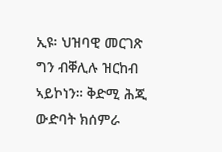ኢዩ፡ ህዝባዊ መርገጽ ግን ብቐሊሉ ዝርከብ ኣይኮነን። ቅድሚ ሕጂ ውድባት ክሰምራ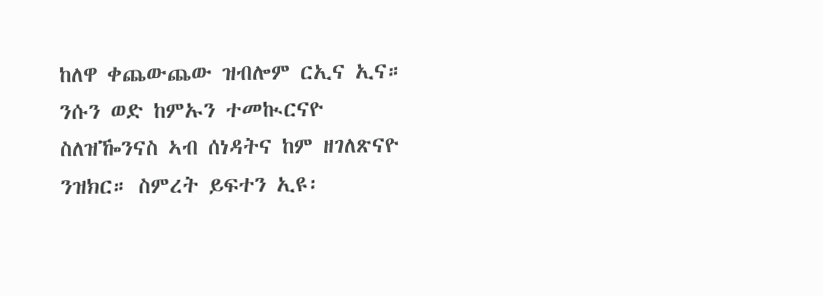ከለዋ ቀጨውጨው ዝብሎም ርኢና ኢና። ንሱን ወድ ከምኡን ተመኲርናዮ ስለዝዀንናስ ኣብ ሰነዳትና ከም ዘገለጽናዮ ንዝክር። ስምረት ይፍተን ኢዩ፡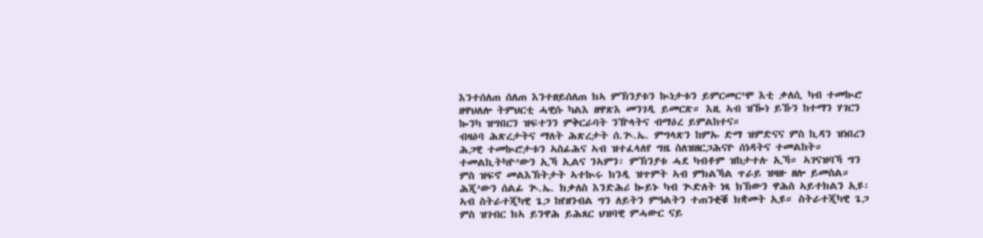እንተሰለጠ ሰለጠ እንተዘይሰለጠ ክኣ ምኽንያቱን ኲነታቱን ይምርመር’ሞ እቲ ቃለሲ ካብ ተመኲሮ ዘዋህለሎ ትምህርቲ ሓዊሱ ካልእ ዘዋጽእ መንገዲ ይመርጽ። እዚ ኣብ ዝዀነ ይኹን ከተማን ሃገርን ኰንካ ዝግበርን ዝፍተንን ምቅርራባት ንዅላትና ብማዕረ ይምልከተና።
ብዛዕባ ሕጽረታትና ማለት ሕጽረታት ሰ.ጒ.ኤ. ምግላጽን ከምኡ ድማ ዝምድናና ምስ ኪዳን ዝነበረን ሕጋዊ ተመኲሮታቱን ኣስፊሕና ኣብ ዝተፈላለየ ግዜ ስለዝዘርጋሕናዮ ሰነዳትና ተመልከት። ተመልኪትካዮ’ውን ኢኻ ኢልና ንኣምን፡ ምኽንያቱ ሓደ ካብቶም ዝከታተሉ ኢኻ። ኣገናዝባኻ ግን ምስ ዝፍኖ መልእኽትታት ኣተኲሩ ክንዲ ዝጥምት ኣብ ምክልኻል ጥራይ ዝዛዙ ዘሎ ይመስል። ሕጂ’ውን ሰልፊ ጒ.ኤ. ክቃለስ እንድሕሪ ኰይኑ ካብ ጒድለት ነጻ ክኽውን ዋሕስ ኣይተክልን ኢዩ፡ ኣብ ስትራተጂካዊ ጌጋ ከየዘንብል ግን ለይትን ምዓልትን ተጠንቂቑ ክቋመት ኢዩ። ስትራተጂካዊ ጌጋ ምስ ዝገብር ክኣ ይንዋሕ ይሕጸር ህዝባዊ ምሓውር ናይ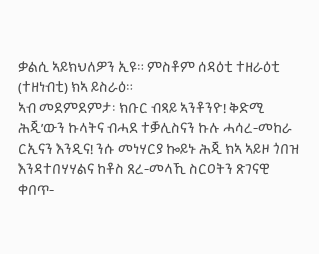ቃልሲ ኣይክህለዎን ኢዩ። ምስቶም ሰዳዕቲ ተዘራዕቲ (ተዘነብቲ) ክኣ ይስራዕ።
ኣብ መደምደምታ፡ ክቡር ብጻይ ኣንቶንዮ! ቅድሚ ሕጂ’ውን ኩላትና ብሓደ ተቓሊስናን ኩሉ ሓሳረ-መከራ ርኢናን እንዲና! ንሱ መነሃርያ ኰይኑ ሕጂ ክኣ ኣይዞ ጎበዝ እንዳተበሃሃልና ከቶስ ጸረ-መላኺ ስርዐትን ጽገናዊ ቀበጥ-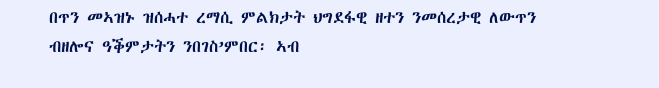በጥን መኣዝኑ ዝሰሓተ ረማሲ ምልክታት ህግደፋዊ ዘተን ንመሰረታዊ ለውጥን ብዘሎና ዓቕምታትን ንበገስ’ምበር፡ ኣብ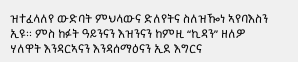ዝተፈላለየ ውድባት ምህላውና ድለየትና ስለዝዀነ ኣየባእስን ኢዩ። ምስ ከፉት ዓይንናን እዝንናን ከምዚ “ኪዳን” ዘለዎ ሃለዋት እንዳርኣናን እንዳሰማዕናን ኢደ እግርና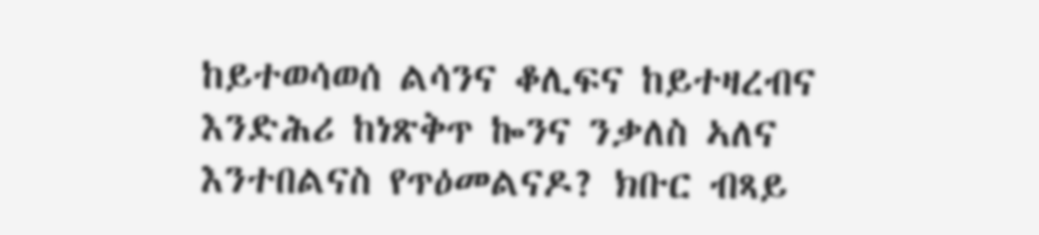ከይተወሳወሰ ልሳንና ቆሊፍና ከይተዛረብና እንድሕሪ ከነጽቅጥ ኰንና ንቃለስ ኣለና እንተበልናስ የጥዕመልናዶ? ክቡር ብጻይ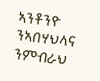ኣንቶንዮ ንኣበሃህላና ንምብራህ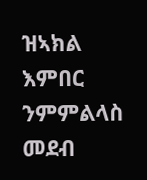ዝኣክል እምበር ንምምልላስ መደብ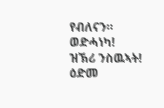የብለናን። ወድሓነካ!
ዝኽሪ ንስዉኣት! ዕድመ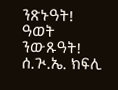ንጽኑዓት! ዓወት ንውጹዓት!
ሰ.ጒ.ኤ. ክፍሊ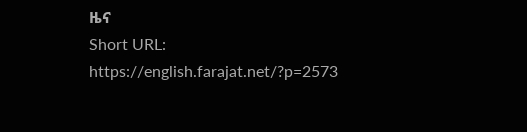ዜና
Short URL: https://english.farajat.net/?p=2573